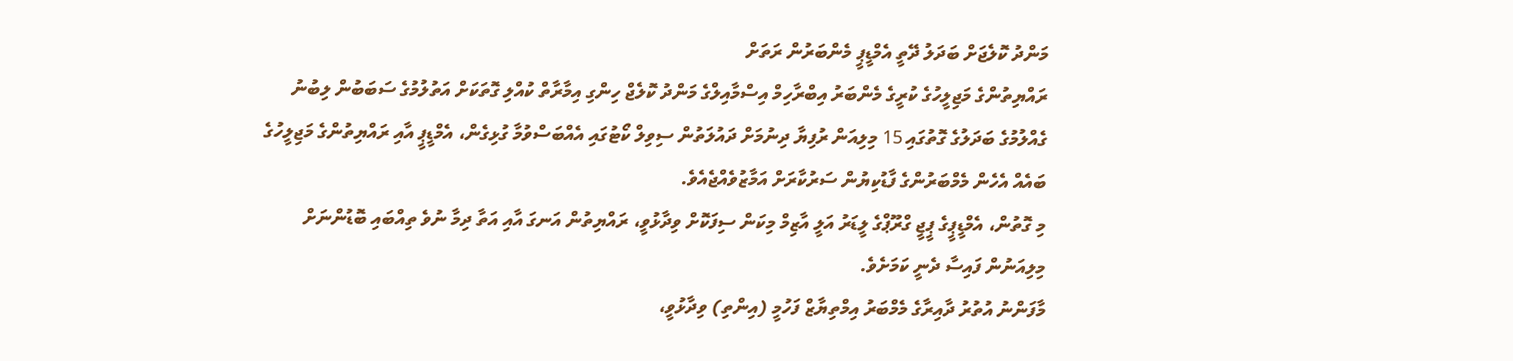މަންދު ކޮލެޖަށް ބަދަލު ދޭތީ އެމްޑީޕީ މެންބަރުން ރަތަށް
ރައްޔިތުންގެ މަޖިލީހުގެ ކުރީގެ މެންބަރު އިބްރާހިމް އިސްމާއިލްގެ މަންދު ކޮލެޖް ހިންގި އިމާރާތް ކުއްލި ގޮތަކަށް އަތުލުމުގެ ސަބަބުން ލިބުނު ގެއްލުމުގެ ބަދަލުގެ ގޮތުގައި 15 މިލިއަން ރުފިޔާ ދިނުމަށް ދައުލަތުން ސިވިލް ކޯޓުގައި އެއްބަސްވުމާ ގުޅިގެން، އެމްޑީޕީ އާއި ރައްޔިތުންގެ މަޖިލީހުގެ ބައެއް އެހެން މެމްބަރުންގެ ފާޑުކިޔުން ސަރުކާރަށް އަމާޒުވެއްޖެއެވެ.
މި ގޮތުން، އެމްޑީޕީގެ ޕީޖީ ގްރޫޕްގެ ލީޑަރު އަލީ އާޒިމް މިކަން ސިފަކޮށް ވިދާޅުވީ، ރައްޔިތުން އަނގަ އާއި އަތާ ދިމާ ނުވެ ތިއްބައި ބޮޑުންނަށް މިލިއަނުން ފައިސާ ދެނީ ކަމަށެވެ.
މާފަންނު އުތުރު ދާއިރާގެ މެމްބަރު އިމްތިޔާޒް ފަހުމީ (އިންތި) ވިދާޅުވީ،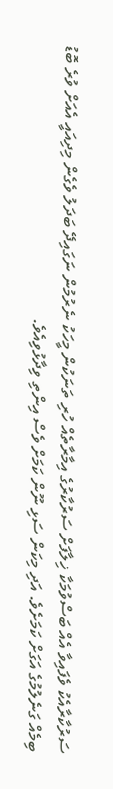ސަރުކާރާއެކު ވެފައިވާ އެއް ބަސްވުމަކާ ޚިލާފަށް ސަރުކާރުގެ އިމާރާތެއް ހުރި ތަނަކުން މީހަކު ނެރުމުން ނަގައިދޭ ބަދަލު ވެގެން މިދިއައީ އެއަށް ވުރެ ބޮޑު ބިމެއް ގަނެލުމުގެ އަގަށް ކަމަށެވެ. އަދި މިކަން ސަޅި ނޫން ކަމަށް ވެސް އިންތި ވިދާޅުވިއެވެ.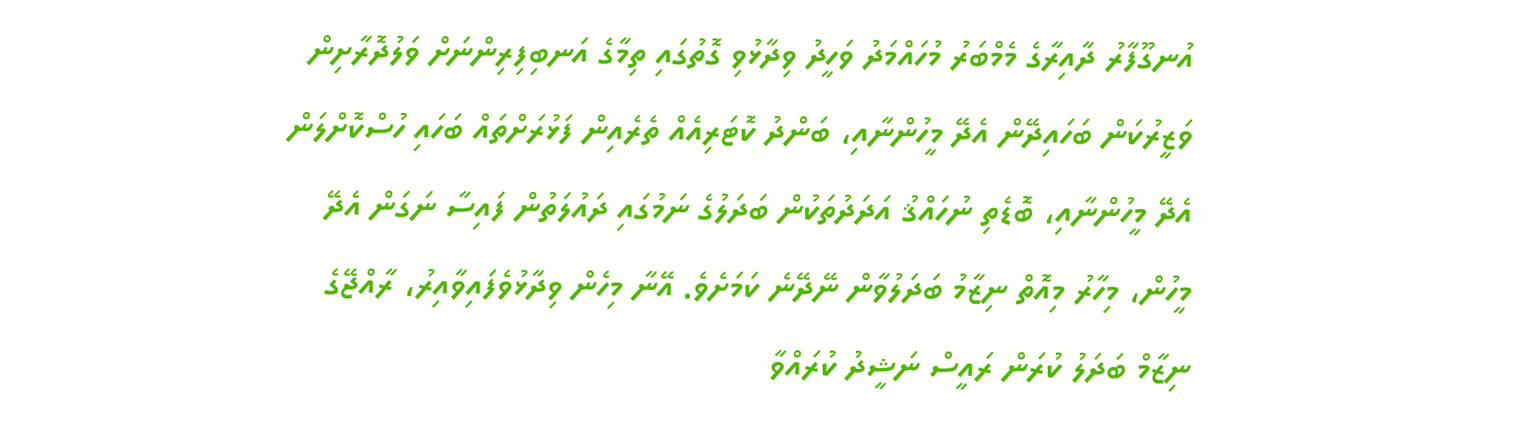އުނގޫފާރު ދާއިރާގެ މެމްބަރު މުހައްމަދު ވަހީދު ވިދާޅުވި ގޮތުގައި ތިމާގެ އަނބިފިރިންނަށް ވަލުދޮރާށިން ވަޒީރުކަން ބަހައިދޭން އެދޭ މީހުންނާއި، ބަންދު ކޮޓަރިއެއް ތެރެއިން ފަޅުރަށްތައް ބަހައި ހުސްކޮށްލަން އެދޭ މީހުންނާއި، ބޮޑެތި ނުހައްޤު އަދަދުތަކުން ބަދަލުގެ ނަމުގައި ދައުލަތުން ފައިސާ ނަގަން އެދޭ މީހުން، މިހާރު މިއޮތް ނިޒާމު ބަދަލުވާން ނޭދޭނެ ކަމަށެވެ. އޭނާ މިހެން ވިދާޅުވެފައިވާއިރު، ރާއްޖޭގެ ނިޒާމް ބަދަލު ކުރަން ރައީސް ނަޝީދު ކުރައްވާ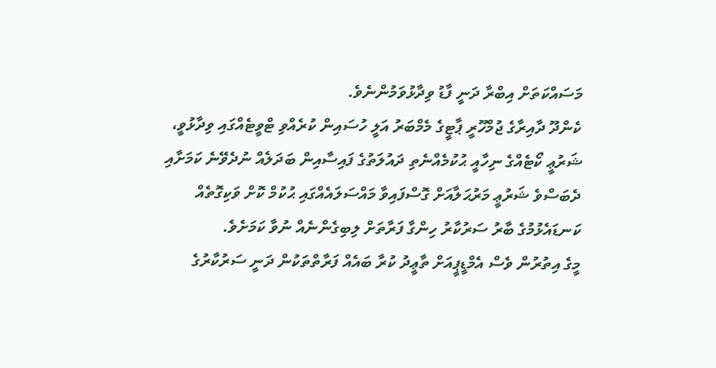މަސައްކަތަށް އިބްރާ ދަނީ ފާޑު ވިދާޅުވަމުންނެވެ.
ކެންދޫ ދާއިރާގެ ޖުމްހޫރީ ޕާޓީގެ މެމްބަރު އަލީ ހުސައިން ކުރެއްވި ޓްވީޓެއްގައި ވިދާޅުވީ، ޝަރުޢީ ކޯޓެއްގެ ނިހާއީ ޙުކުމެއްނެތި ދައުލަތުގެ ފައިސާއިން ބަދަލެއް ނުދެވޭނެ ކަމަށާއި ދެބަސްވެ ޝަރުޢީ މަރުޙަލާއަށް ގޮސްފައިވާ މައްސަލައެއްގައި ޙުކުމް ކޮށް ވަކިގޮތެއް ކަނޑައެޅުމުގެ ބާރު ސަރުކާރު ހިންގާ ފަރާތަށް ލިބިގެންނެއް ނުވާ ކަމަށެވެ.
މީގެ އިތުރުން ވެސް އެމްޑީޕީއަށް ތާޢީދު ކުރާ ބައެއް ފަރާތްތަކުން ދަނީ ސަރުކާރުގެ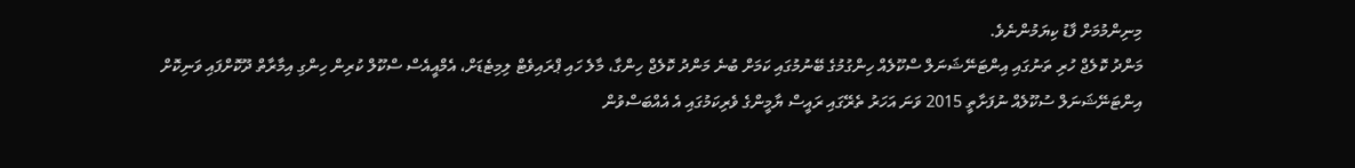މިނިންމުމަށް ފާޑު ކިޔަމުންނެވެ.
މަންދު ކޮލެޖް ހުރި ތަނުގައި އިންޓަނޭޝަނަލް ސްކޫލެއް ހިންގުމުގެ ބޭނުމުގައި ކަމަށް ބުނެ މަންދު ކޮލެޖް ހިންގާ، މާލެ ހައި ޕްރައިވެޓް ލިމިޓެޑަށް، އެމްއީއެސް ސްކޫލް ކުރިން ހިންގި އިމާރާތް ދޫކޮށްފައި ވަނިކޮށް އިންޓަނޭޝަނަލް ސުކޫލެއް ނުފަށާތީ 2015 ވަނަ އަހަރު ތެރޭގައި ރައީސް ޔާމީންގެ ވެރިކަމުގައި އެ އެއްބަސްވުން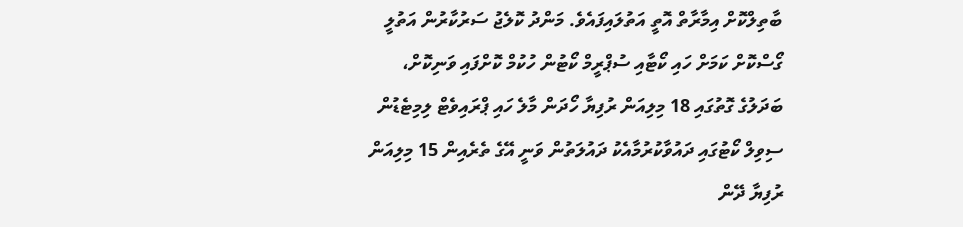ބާތިލްކޮށް އިމާރާތް އޮތީ އަތުލައިފައެވެ. މަންދު ކޮލެޖު ސަރުކާރުން އަތުލީ ގޯސްކޮށް ކަމަށް ހައި ކޯޓާއި ސުޕްރީމް ކޯޓުން ހުކުމް ކޮށްފައި ވަނިކޮށް، ބަދަލުގެ ގޮތުގައި 18 މިލިއަން ރުފިޔާ ހޯދަން މާލެ ހައި ޕްރައިވެޓް ލިމިޓެޑުން ސިވިލް ކޯޓުގައި ދައުވާކުރުމާއެކު ދައުލަތުން ވަނީ އޭގެ ތެރެއިން 15 މިލިއަން ރުފިޔާ ދޭން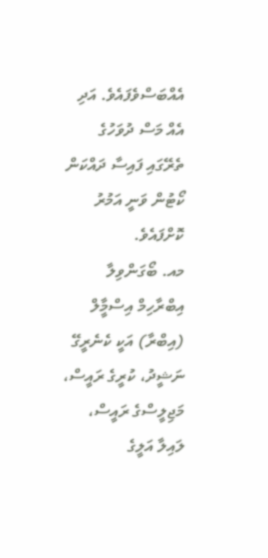އެއްބަސްވެފައެވެ. އަދި އެއް މަސް ދުވަހުގެ ތެރޭގައި ފައިސާ ދައްކަން ކޯޓުން ވަނީ އަމުރު ކޮށްފައެވެ.
މއ. ބޯގަންވިލާ އިބްރާހިމް އިސްމާީލް (އިބްރާ) އަކީ ކެނެރީގޭ ނަޝީދު، ކުރީގެ ރައީސް، މަޖިލީސްގެ ރައީސް، ލައިލާ އަލީގެ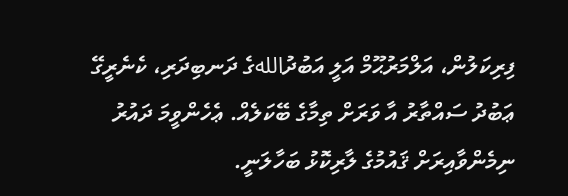ފިރިކަލުން، އަލްމަރުޙޫމް އަލީ އަބުދުاللهގެ ދަނބިދަރި، ކެނެރީގޭ ޢަބުދު ސައްތާރު އާ ވަރަށް ތިމާގެ ބޭކަލެއް. ޢެހެންވީމަ ދައުރު ނިމެންވާއިރަށް ޤައުމުގެ ލާރިކޮޅު ބަހާލަނީ.